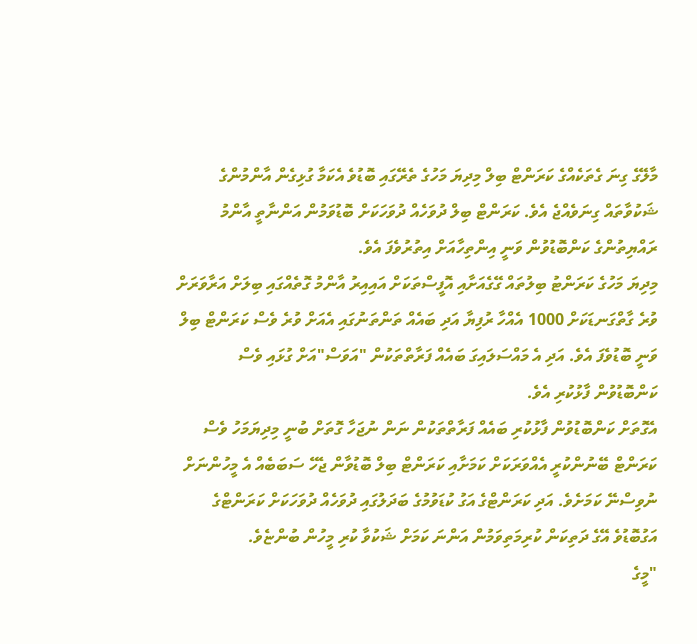މާލޭގެ ގިނަ ގެތަކެއްގެ ކަރަންޓް ބިލް މިދިޔަ މަހުގެ ތެރޭގައި ބޮޑުވެ އެކަމާ ގުޅިގެން އާންމުންގެ ޝަކުވާތައް ގިނަވެއްޖެ އެވެ. ކަރަންޓް ބިލް ދުވަހެއް ދުވަހަކަށް ބޮޑުވަމުން އަންނާތީ އާންމު ރައްޔިތުންގެ ކަންބޮޑުވުން ވަނީ އިންތިހާއަށް އިތުރުވެފަ އެވެ.
މިދިޔަ މަހުގެ ކަރަންޓު ބިލުތައް ގޭގެއަށާއި އޮފީސްތަކަށް އައިއިރު އާންމު ގޮތެއްގައި ބިލަށް އަރާވަރަށް ވުރެ ގާތްގަނޑަކަށް 1000 އެއްހާ ރުފިޔާ އަދި ބައެއް ތަންތަނުގައި އެއަށް ވުރެ ވެސް ކަރަންޓް ބިލް ވަނީ ބޮޑުވެފަ އެވެ. އަދި އެ މައްސަލައިގަ ބައެއް ފަރާތްތަކުން "އަވަސް"އަށް ގުޅައި ވެސް ކަންބޮޑުވުން ފާޅުކުރި އެވެ.
އެގޮތަށް ކަންބޮޑުވުން ފާޅުކުރި ބައެއް ފަރާތްތަކުން ނަން ނުޖަހާ ގޮތަށް ބުނީ މިދިޔަމަހު ވެސް ކަރަންޓް ބޭނުންކުރީ އެއްވަރަކަށް ކަމަށާއި ކަރަންޓް ބިލް ބޮޑުވާން ޖެހޭ ސަބަބެއް އެ މީހުންނަށް ނުވިސްނޭ ކަމަށެވެ. އަދި ކަރަންޓްގެ އަގު ކުޑަވުމުގެ ބަދަލުގައި ދުވަހެއް ދުވަހަކަށް ކަރަންޓްގެ އަގުބޮޑުވެ އޭގެ ދަތިކަން ކުރިމަތިވަމުން އަންނަ ކަމަށް ޝަކުވާ ކުރި މީހުން ބުންޏެވެ.
"މީގެ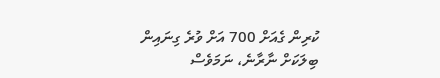ކުރިން ގެއަށް 700 އަށް ވުރެ ގިނައިން ބިލަކަށް ނާރާނެ، ނަމަވެސް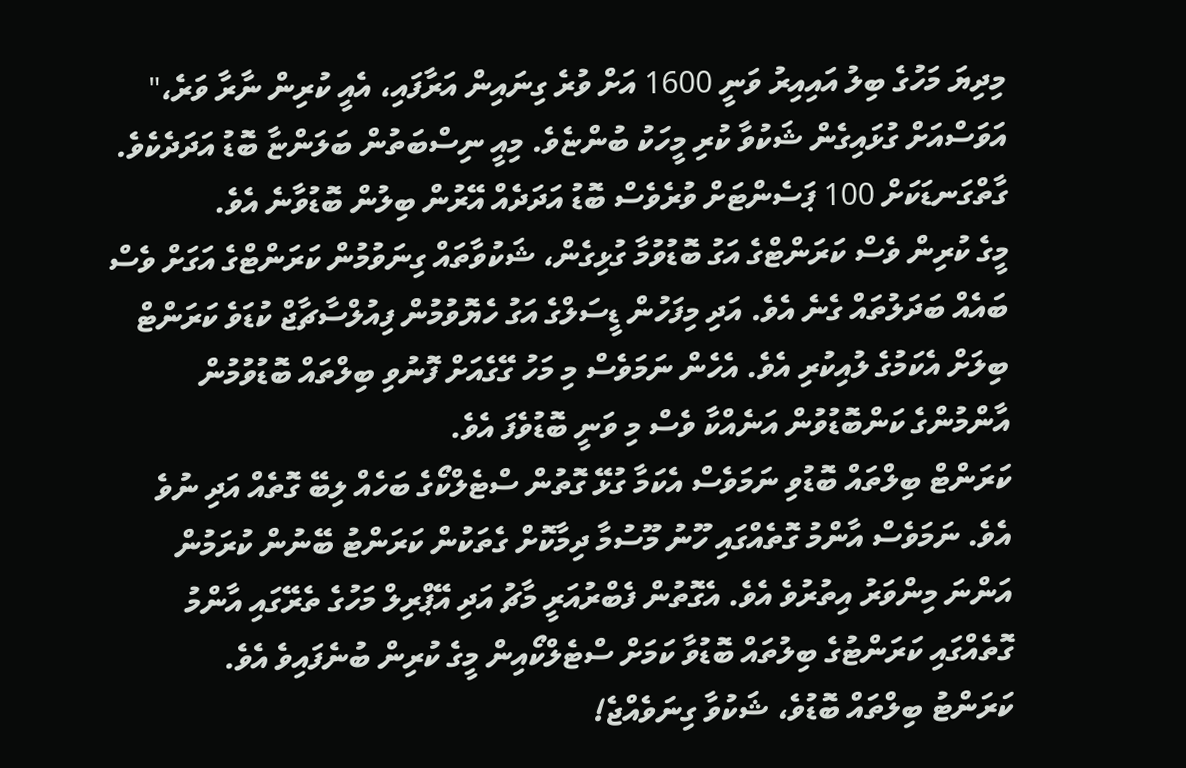މިދިޔަ މަހުގެ ބިލު އައިއިރު ވަނީ 1600 އަށް ވުރެ ގިނައިން އަރާފައި، އެއީ ކުރިން ނާރާ ވަރެ،" އަވަސްއަށް ގުޅައިގެން ޝަކުވާ ކުރި މީހަކު ބުންޏެވެ. މިއީ ނިސްބަތުން ބަލަންޏާ ބޮޑު އަދަދެކެވެ. ގާތްގަނޑަކަށް 100 ޕަސެންޓަށް ވުރެވެސް ބޮޑު އަދަދެއް އޭރުން ބިލުން ބޮޑުވާނެ އެވެ.
މީގެ ކުރިން ވެސް ކަރަންޓްގެ އަގު ބޮޑުވުމާ ގުޅިގެން، ޝަކުވާތައް ގިނަވުމުން ކަރަންޓްގެ އަގަށް ވެސް ބައެއް ބަދަލުތައް ގެނެ އެވެ. އަދި މިފަހުން ޑީސަލްގެ އަގު ހެޔޮވުމުން ފިއުލްސާޗާޖް ކުޑަވެ ކަރަންޓް ބިލަށް އެކަމުގެ ލުއިކުރި އެވެ. އެހެން ނަމަވެސް މި މަހު ގޭގެއަށް ފޮނުވި ބިލްތައް ބޮޑުވުމުން އާންމުންގެ ކަންބޮޑުވުން އަނެއްކާ ވެސް މި ވަނީ ބޮޑުވެފަ އެވެ.
ކަރަންޓް ބިލްތައް ބޮޑުވި ނަމަވެސް އެކަމާ ގުޅޭ ގޮތުން ސްޓެލްކޯގެ ބަހެއް ލިބޭ ގޮތެއް އަދި ނުވެ އެވެ. ނަމަވެސް އާންމު ގޮތެއްގައި ހޫނު މޫސުމާ ދިމާކޮށް ގެތަކުން ކަރަންޓު ބޭނުން ކުރަމުން އަންނަ މިންވަރު އިތުރުވެ އެވެ. އެގޮތުން ފެބްރުއަރީ މާޗު އަދި އޭޕްރިލް މަހުގެ ތެރޭގައި އާންމު ގޮތެއްގައި ކަރަންޓުގެ ބިލުތައް ބޮޑުވާ ކަމަށް ސްޓެލްކޯއިން މީގެ ކުރިން ބުނެފައިވެ އެވެ.
ކަރަންޓު ބިލްތައް ބޮޑުވެ، ޝަކުވާ ގިނަވެއްޖެ!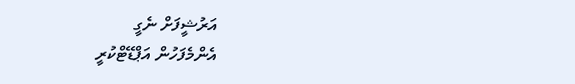އަރުޝީފަށް ނެގީ
އެންމެފަހުން އަޕްޑޭޓްކުރީ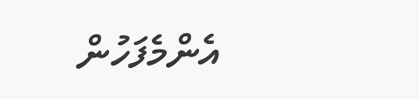އެންމެފަހުން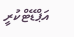އަޕްޑޭޓްކުރީ